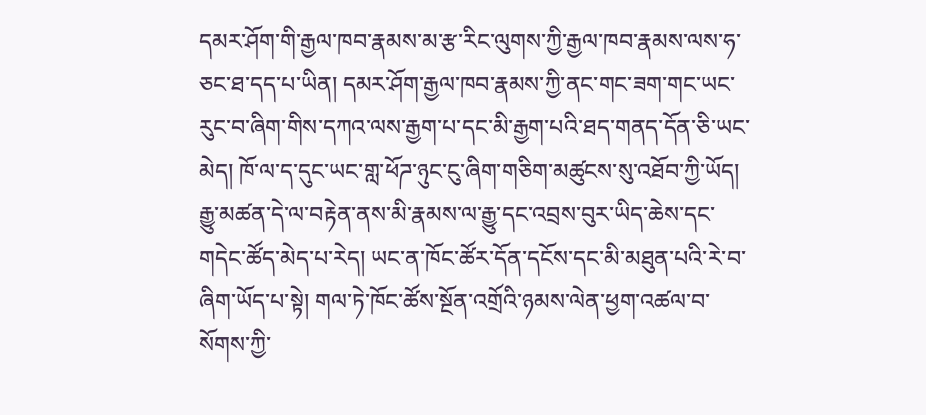དམར་ཤོག་གི་རྒྱལ་ཁབ་རྣམས་མ་རྩ་རིང་ལུགས་ཀྱི་རྒྱལ་ཁབ་རྣམས་ལས་ཧ་ཅང་ཐ་དད་པ་ཡིན། དམར་ཤོག་རྒྱལ་ཁབ་རྣམས་ཀྱི་ནང་གང་ཟག་གང་ཡང་རུང་བ་ཞིག་གིས་དཀའ་ལས་རྒྱག་པ་དང་མི་རྒྱག་པའི་ཐད་གནད་དོན་ཅི་ཡང་མེད། ཁོ་ལ་ད་དུང་ཡང་གླ་ཕོཌ་ཉུང་ངུ་ཞིག་གཅིག་མཚུངས་སུ་འཐོབ་ཀྱི་ཡོད། རྒྱུ་མཚན་དེ་ལ་བརྟེན་ནས་མི་རྣམས་ལ་རྒྱུ་དང་འབྲས་བུར་ཡིད་ཆེས་དང་གདེང་ཚོད་མེད་པ་རེད། ཡང་ན་ཁོང་ཚོར་དོན་དངོས་དང་མི་མཐུན་པའི་རེ་བ་ཞིག་ཡོད་པ་སྟེ། གལ་ཏེ་ཁོང་ཚོས་སྔོན་འགྲོའི་ཉམས་ལེན་ཕྱག་འཚལ་བ་སོགས་ཀྱི་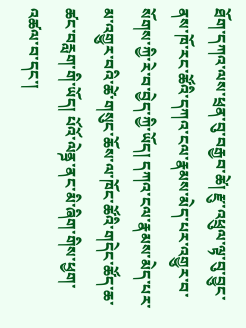ཐོག་དཀའ་ལས་ཕྲན་བུ་བརྒྱབ་ཚེ། རྫུ་འཕྲུལ་ལྟ་བུ་བྱུང་ནས་ཁོ་རང་ཚོའི་དཀའ་ངལ་རྣམས་མེད་པར་འགྱུར་བ་སོགས་ཀྱི་རེ་བ་བྱེད་ཀྱི་ཡོད། དཀའ་ངལ་རྣམས་མེད་པར་མ་འགྱུར་བའི་ཚེ་གསུང་ཆོས་ལ་ཁོང་ཚོའི་གདེང་ཚོད་ཆ་ཚང་བརླག་གི་ཡོད། པོའོ་ལེནྜ་ནང་མི་ཞིག་གིས་ཕྱག་འཚལ་བ་དང་།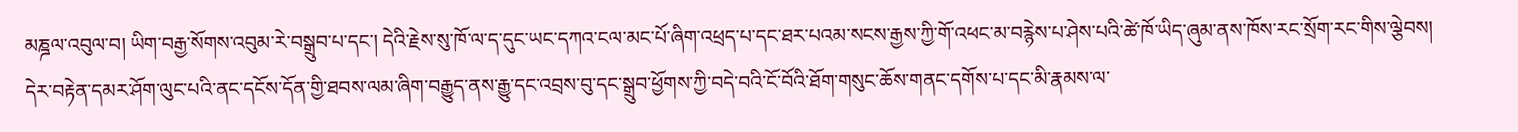མཎྜལ་འབུལ་བ། ཡིག་བརྒྱ་སོགས་འབུམ་རེ་བསྒྲུབ་པ་དང་། དེའི་རྗེས་སུ་ཁོ་ལ་ད་དུང་ཡང་དཀའ་ངལ་མང་པོ་ཞིག་འཕྲད་པ་དང་ཐར་པའམ་སངས་རྒྱས་ཀྱི་གོ་འཕང་མ་བརྙེས་པ་ཤེས་པའི་ཚེ་ཁོ་ཡིད་ཞུམ་ནས་ཁོས་རང་སྲོག་རང་གིས་ལྕེབས། དེར་བརྟེན་དམར་ཤོག་ལུང་པའི་ནང་དངོས་དོན་གྱི་ཐབས་ལམ་ཞིག་བརྒྱུད་ནས་རྒྱུ་དང་འབྲས་བུ་དང་སྒྲུབ་ཕྱོགས་ཀྱི་བདེ་བའི་ངོ་བོའི་ཐོག་གསུང་ཆོས་གནང་དགོས་པ་དང་མི་རྣམས་ལ་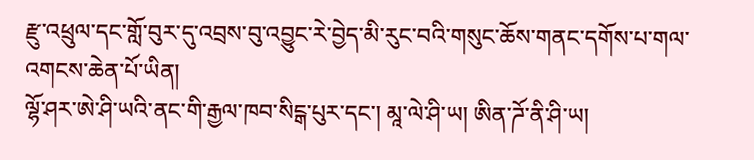རྫུ་འཕྲུལ་དང་གློ་བུར་དུ་འབྲས་བུ་འབྱུང་རེ་བྱེད་མི་རུང་བའི་གསུང་ཆོས་གནང་དགོས་པ་གལ་འགངས་ཆེན་པོ་ཡིན།
ལྷོ་ཤར་ཨེ་ཤི་ཡའི་ནང་གི་རྒྱལ་ཁབ་སིངྒ་པུར་དང་། མཱ་ལེ་ཤི་ཡ། ཨིན་ཌོ་ནི་ཤི་ཡ།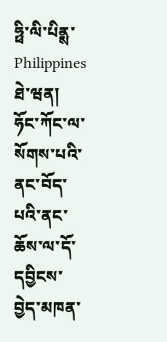ཧྥི་ལི་པིནྶ་ Philippines ཐེ་ཝན། ཧོང་ཀོང་ལ་སོགས་པའི་ནང་བོད་པའི་ནང་ཆོས་ལ་དོ་དབྱིངས་བྱེད་མཁན་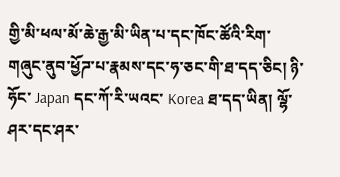གྱི་མི་ཕལ་མོ་ཆེ་རྒྱ་མི་ཡིན་པ་དང་ཁོང་ཚོའི་རིག་གཞུང་ནུབ་ཕྱོཌ་པ་རྣམས་དང་ཧ་ཅང་གི་ཐ་དད་ཅིང། ཉི་ཧོང་ Japan དང་ཀོ་རི་ཡའང་ Korea ཐ་དད་ཡིན། ལྷོ་ཤར་དང་ཤར་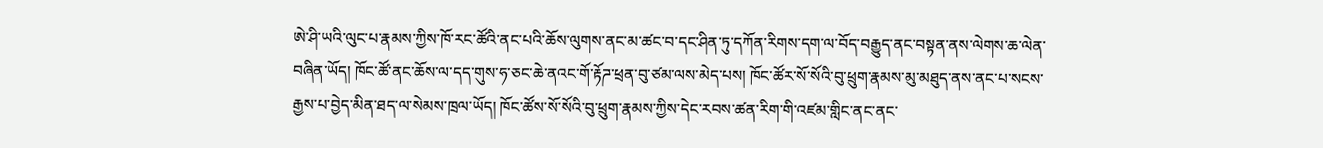ཨེ་ཤི་ཡའི་ལུང་པ་རྣམས་ཀྱིས་ཁོ་རང་ཚོའི་ནང་པའི་ཆོས་ལུགས་ནང་མ་ཚང་བ་དང་ཤིན་ཏུ་དཀོན་རིགས་དག་ལ་བོད་བརྒྱུད་ནང་བསྟན་ནས་ལེགས་ཆ་ལེན་བཞིན་ཡོད། ཁོང་ཚོ་ནང་ཆོས་ལ་དད་གུས་ཧ་ཅང་ཆེ་ནའང་གོ་རྟོཌ་ཕྲན་བུ་ཙམ་ལས་མེད་པས། ཁོང་ཚོར་སོ་སོའི་བུ་ཕྲུག་རྣམས་མུ་མཐུད་ནས་ནང་པ་སངས་རྒྱས་པ་བྱེད་མིན་ཐད་ལ་སེམས་ཁྲལ་ཡོད། ཁོང་ཚོས་སོ་སོའི་བུ་ཕྲུག་རྣམས་ཀྱིས་དེང་རབས་ཚན་རིག་གི་འཛམ་གླིང་ནང་ནང་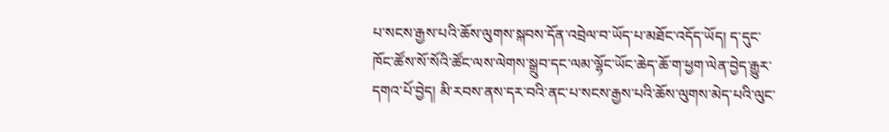པ་སངས་རྒྱས་པའི་ཆོས་ལུགས་སྐབས་དོན་འབྲེལ་བ་ཡོད་པ་མཐོང་འདོད་ཡོད། ད་དུང་ཁོང་ཚོས་སོ་སོའི་ཚོང་ལས་ལེགས་སྒྲུབ་དང་ལམ་ལྷོང་ཡོང་ཆེད་ཆོ་ག་ཕྱག་ལེན་བྱེད་རྒྱུར་དགའ་པོ་བྱེད། མི་རབས་ནས་དར་བའི་ནང་པ་སངས་རྒྱས་པའི་ཆོས་ལུགས་མེད་པའི་ལུང་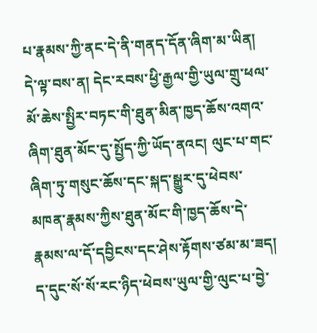པ་རྣམས་ཀྱི་ནང་དེ་ནི་གནད་དོན་ཞིག་མ་ཡིན།
དེ་ལྟ་བས་ན། དེང་རབས་ཕྱི་རྒྱལ་གྱི་ཡུལ་གྲུ་ཕལ་མོ་ཆེས་སྤྱིར་བཏང་གི་ཐུན་མིན་ཁྱད་ཆོས་འགའ་ཞིག་ཐུན་མོང་དུ་སྤྱོད་ཀྱི་ཡོད་ནའང། ལུང་པ་གང་ཞིག་ཏུ་གསུང་ཆོས་དང་སྐད་སྒྱུར་དུ་ཕེབས་མཁན་རྣམས་ཀྱིས་ཐུན་མོང་གི་ཁྱད་ཆོས་དེ་རྣམས་ལ་དོ་དབྱིངས་དང་ཤེས་རྟོགས་ཙམ་མ་ཟད། ད་དུང་སོ་སོ་རང་ཉིད་ཕེབས་ཡུལ་གྱི་ལུང་པ་བྱེ་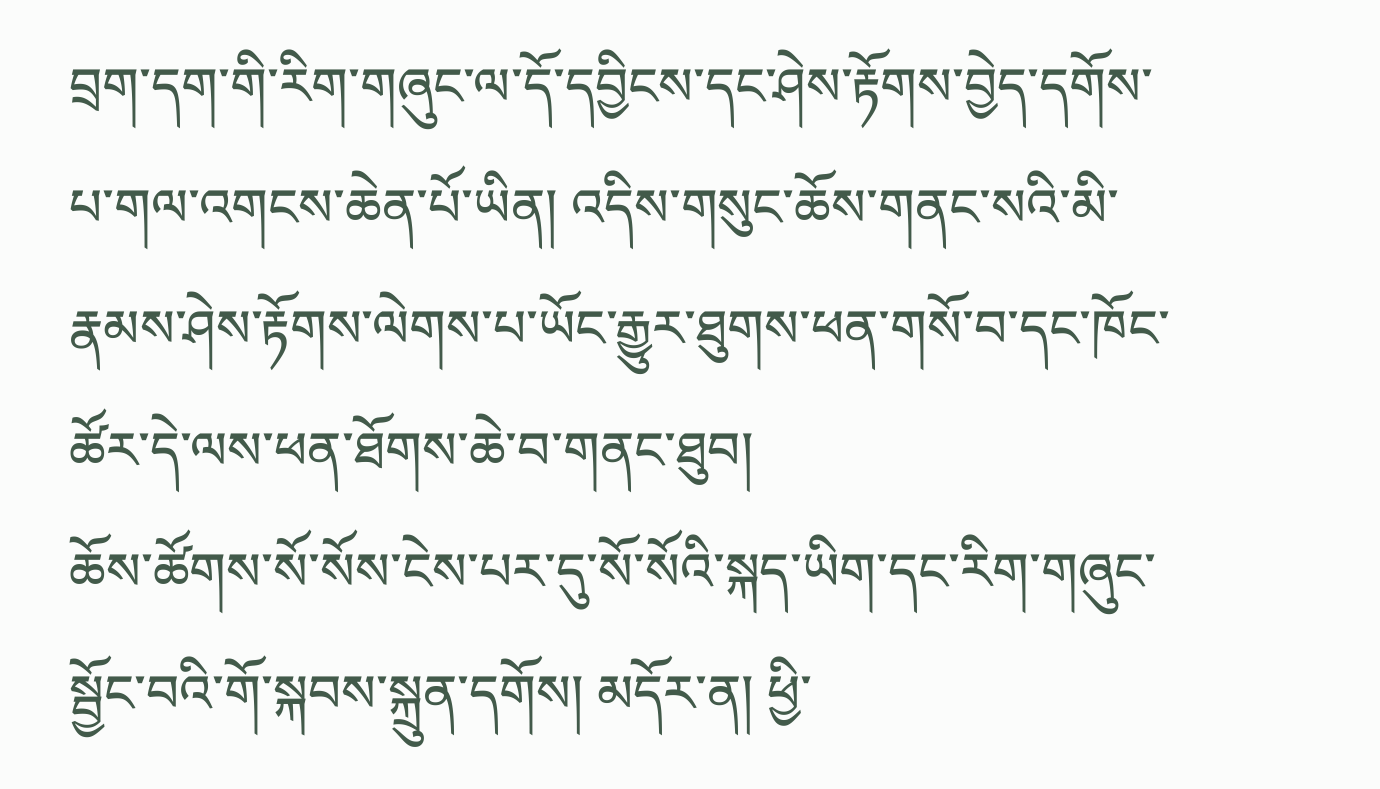བྲག་དག་གི་རིག་གཞུང་ལ་དོ་དབྱིངས་དང་ཤེས་རྟོགས་བྱེད་དགོས་པ་གལ་འགངས་ཆེན་པོ་ཡིན། འདིས་གསུང་ཆོས་གནང་སའི་མི་རྣམས་ཤེས་རྟོགས་ལེགས་པ་ཡོང་རྒྱུར་ཐུགས་ཕན་གསོ་བ་དང་ཁོང་ཚོར་དེ་ལས་ཕན་ཐོགས་ཆེ་བ་གནང་ཐུབ།
ཆོས་ཚོགས་སོ་སོས་ངེས་པར་དུ་སོ་སོའི་སྐད་ཡིག་དང་རིག་གཞུང་སྦྱོང་བའི་གོ་སྐབས་སྐྲུན་དགོས། མདོར་ན། ཕྱི་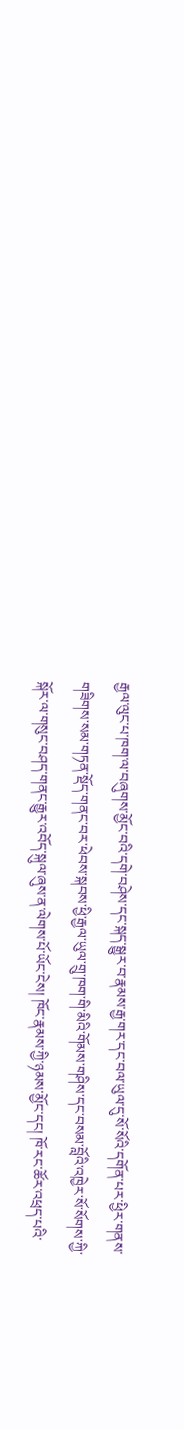རྒྱལ་ལུང་པ་ཁག་ལ་བཞུགས་མྱོང་བའི་དགེ་བཤེས་དང་སྐད་སྒྱུར་བ་རྣམས་རྒྱ་གར་དང་བལ་ཡུལ་དུ་སོ་སོའི་དགོན་པར་ཕྱིར་གནས་གཟིགས་སམ་གཏན་སྡོད་གནང་བར་ཕེབས་སྐབས་ཕྱི་རྒྱལ་ཡུལ་གྲུ་ཁག་གི་མིའི་གོམས་གཤིས་དང་བསམ་བློའི་འཁྱེར་སོ་སོགས་ཀྱི་སྐོར་ལ་གསུང་བཤད་གནང་རྒྱུར་འབོད་སྐུལ་ཞུས་ན་ལེགས་པོ་ཡོང་ངེས། ཁོང་རྣམས་ཀྱི་ཉམས་མྱོང་དང། ཁོ་རང་ཚོར་འཕྲད་པའི་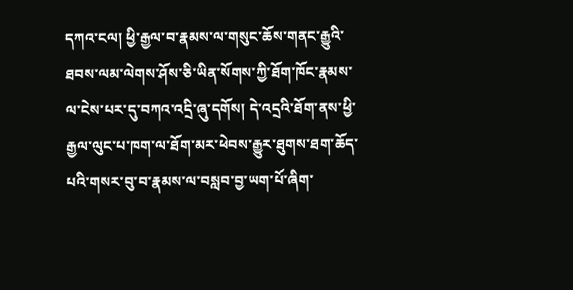དཀའ་ངལ། ཕྱི་རྒྱལ་བ་རྣམས་ལ་གསུང་ཆོས་གནང་རྒྱུའི་ཐབས་ལམ་ལེགས་ཤོས་ཅི་ཡིན་སོགས་ཀྱི་ཐོག་ཁོང་རྣམས་ལ་ངེས་པར་དུ་བཀའ་འདྲི་ཞུ་དགོས། དེ་འདྲའི་ཐོག་ནས་ཕྱི་རྒྱལ་ལུང་པ་ཁག་ལ་ཐོག་མར་ཕེབས་རྒྱུར་ཐུགས་ཐག་ཆོད་པའི་གསར་བུ་བ་རྣམས་ལ་བསླབ་བྱ་ཡག་པོ་ཞིག་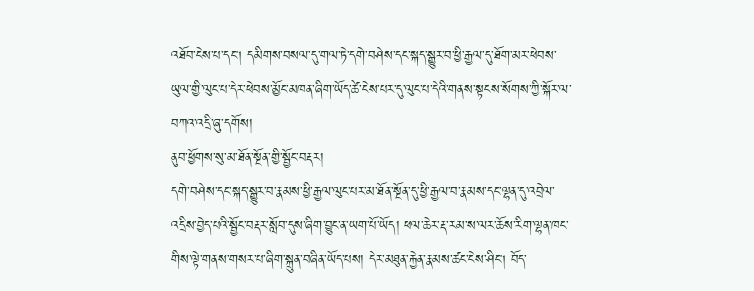འཐོབ་ངེས་པ་དང། དམིགས་བསལ་དུ་གལ་ཏེ་དགེ་བཤེས་དང་སྐད་སྒྱུར་བ་ཕྱི་རྒྱལ་དུ་ཐོག་མར་ཕེབས་ཡུལ་གྱི་ལུང་པ་དེར་ཕེབས་མྱོང་མཁན་ཞིག་ཡོད་ཚེ་ངེས་པར་དུ་ལུང་པ་དེའི་གནས་སྟངས་སོགས་ཀྱི་སྐོར་ལ་བཀའ་འདྲི་ཞུ་དགོས།
ནུབ་ཕྱོགས་སུ་མ་ཐོན་སྔོན་གྱི་སྦྱོང་བརྡར།
དགེ་བཤེས་དང་སྐད་སྒྱུར་བ་རྣམས་ཕྱི་རྒྱལ་ལུང་པར་མ་ཐོན་སྔོན་དུ་ཕྱི་རྒྱལ་བ་རྣམས་དང་ལྷན་དུ་འབྲེལ་འདྲིས་བྱེད་པའི་སྦྱོང་བརྡར་སློབ་དུས་ཞིག་བྱུང་ན་ཡག་པོ་ཡོད། ཕལ་ཆེར་རྡ་རམ་ས་ལར་ཆོས་རིག་ལྷན་ཁང་གིས་ལྟེ་གནས་གསར་པ་ཞིག་སྐྲུན་བཞིན་ཡོད་པས། དེར་མཐུན་རྐྱེན་རྣམས་ཚང་ངེས་ཤིང། བོད་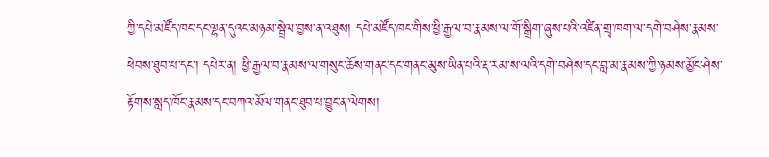ཀྱི་དཔེ་མཛོད་ཁང་དང་ལྷན་དུའང་མཉམ་སྦྲེལ་བྱས་ན་འཐུས། དཔེ་མཛོད་ཁང་གིས་ཕྱི་རྒྱལ་བ་རྣམས་ལ་གོ་སྒྲིག་ཞུས་པའི་འཛིན་གྲྭ་ཁག་ལ་དགེ་བཤེས་རྣམས་ཕེབས་ཐུབ་པ་དང་། དཔེར་ན། ཕྱི་རྒྱལ་བ་རྣམས་ལ་གསུང་ཆོས་གནང་དང་གནང་མུས་ཡིན་པའི་རྡ་རམ་ས་ལའི་དགེ་བཤེས་དང་བླ་མ་རྣམས་ཀྱི་ཉམས་མྱོང་ཤེས་རྟོགས་སླད་ཁོང་རྣམས་དང་བཀའ་མོལ་གནང་ཐུབ་པ་བྱུང་ན་ལེགས།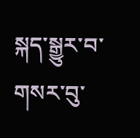སྐད་སྒྱུར་བ་གསར་བུ་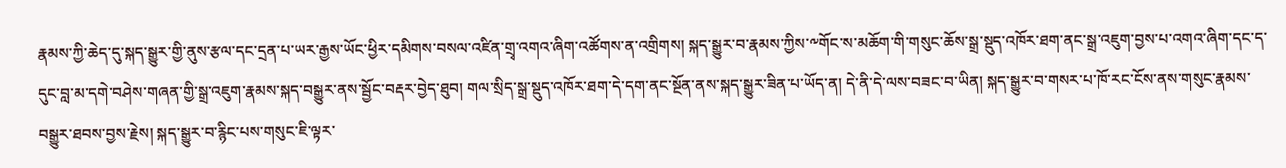རྣམས་ཀྱི་ཆེད་དུ་སྐད་སྒྱུར་གྱི་ནུས་རྩལ་དང་དྲན་པ་ཡར་རྒྱས་ཡོང་ཕྱིར་དམིགས་བསལ་འཛིན་གྲྭ་འགའ་ཞིག་འཚོགས་ན་འགྲིགས། སྐད་སྒྱུར་བ་རྣམས་ཀྱིས་༸གོང་ས་མཆོག་གི་གསུང་ཆོས་སྒྲ་སྡུད་འཁོར་ཐག་ནང་སྒྲ་འཇུག་བྱས་པ་འགའ་ཞིག་དང་ད་དུང་བླ་མ་དགེ་བཤེས་གཞན་གྱི་སྒྲ་འཇུག་རྣམས་སྐད་བསྒྱུར་ནས་སྦྱོང་བརྡར་བྱེད་ཐུབ། གལ་སྲིད་སྒྲ་སྡུད་འཁོར་ཐག་དེ་དག་ནང་སྔོན་ནས་སྐད་སྒྱུར་ཟིན་པ་ཡོད་ན། དེ་ནི་དེ་ལས་བཟང་བ་ཡིན། སྐད་སྒྱུར་བ་གསར་པ་ཁོ་རང་ངོས་ནས་གསུང་རྣམས་བསྒྱུར་ཐབས་བྱས་རྗེས། སྐད་སྒྱུར་བ་རྙིང་པས་གསུང་ཇི་ལྟར་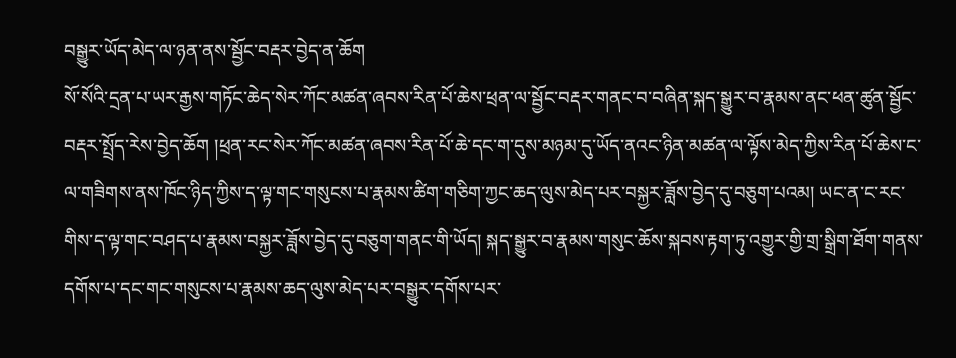བསྒྱུར་ཡོད་མེད་ལ་ཉན་ནས་སྦྱོང་བརྡར་བྱེད་ན་ཆོག
སོ་སོའི་དྲན་པ་ཡར་རྒྱས་གཏོང་ཆེད་སེར་ཀོང་མཚན་ཞབས་རིན་པོ་ཆེས་ཕྲན་ལ་སྦྱོང་བརྡར་གནང་བ་བཞིན་སྐད་སྒྱུར་བ་རྣམས་ནང་ཕན་ཚུན་སྦྱོང་བརྡར་སྤྲོད་རེས་བྱེད་ཆོག །ཕྲན་རང་སེར་ཀོང་མཚན་ཞབས་རིན་པོ་ཆེ་དང་ག་དུས་མཉམ་དུ་ཡོད་ནའང་ཉིན་མཚན་ལ་ལྟོས་མེད་ཀྱིས་རིན་པོ་ཆེས་ང་ལ་གཟིགས་ནས་ཁོང་ཉིད་ཀྱིས་ད་ལྟ་གང་གསུངས་པ་རྣམས་ཚིག་གཅིག་ཀྱང་ཆད་ལུས་མེད་པར་བསྐྱར་ཟློས་བྱེད་དུ་བཅུག་པའམ། ཡང་ན་ང་རང་གིས་ད་ལྟ་གང་བཤད་པ་རྣམས་བསྐྱར་ཟློས་བྱེད་དུ་བཅུག་གནང་གི་ཡོད། སྐད་སྒྱུར་བ་རྣམས་གསུང་ཆོས་སྐབས་རྟག་ཏུ་འགྱུར་གྱི་གྲ་སྒྲིག་ཐོག་གནས་དགོས་པ་དང་གང་གསུངས་པ་རྣམས་ཆད་ལུས་མེད་པར་བསྒྱུར་དགོས་པར་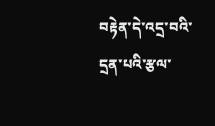བརྟེན་དེ་འདྲ་བའི་དྲན་པའི་རྩལ་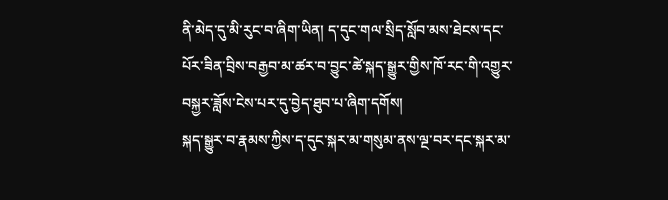ནི་མེད་དུ་མི་རུང་བ་ཞིག་ཡིན། ད་དུང་གལ་སྲིད་སློབ་མས་ཐེངས་དང་པོར་ཟིན་བྲིས་བརྒྱབ་མ་ཚར་བ་བྱུང་ཚེ་སྐད་སྒྱུར་གྱིས་ཁོ་རང་གི་འགྱུར་བསྐྱར་ཟློས་ངེས་པར་དུ་བྱེད་ཐུབ་པ་ཞིག་དགོས།
སྐད་སྒྱུར་བ་རྣམས་ཀྱིས་ད་དུང་སྐར་མ་གསུམ་ནས་ལྔ་བར་དང་སྐར་མ་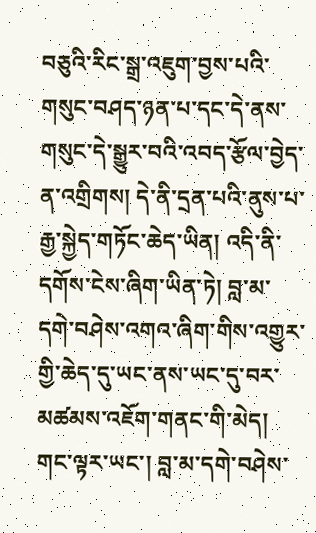བཅུའི་རིང་སྒྲ་འཇུག་བྱས་པའི་གསུང་བཤད་ཉན་པ་དང་དེ་ནས་གསུང་དེ་སྒྱུར་བའི་འབད་རྩོལ་བྱེད་ན་འགྲིགས། དེ་ནི་དྲན་པའི་ནུས་པ་རྒྱ་སྐྱེད་གཏོང་ཆེད་ཡིན། འདི་ནི་དགོས་ངེས་ཞིག་ཡིན་ཏེ། བླ་མ་ དགེ་བཤེས་འགའ་ཞིག་གིས་འགྱུར་གྱི་ཆེད་དུ་ཡང་ནས་ཡང་དུ་བར་མཚམས་འཇོག་གནང་གི་མེད། གང་ལྟར་ཡང་། བླ་མ་དགེ་བཤེས་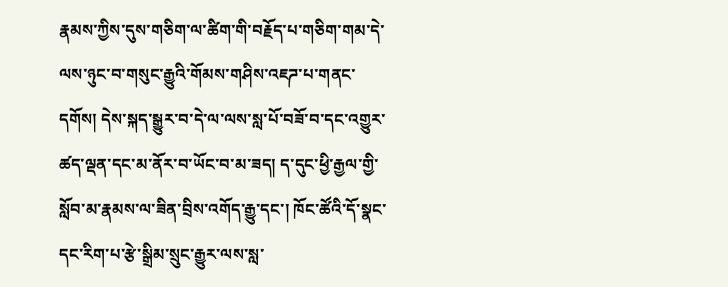རྣམས་ཀྱིས་དུས་གཅིག་ལ་ཚིག་གི་བརྗོད་པ་གཅིག་གམ་དེ་ལས་ཉུང་བ་གསུང་རྒྱུའི་གོམས་གཤིས་འཇཌ་པ་གནང་དགོས། དེས་སྐད་སྒྱུར་བ་དེ་ལ་ལས་སླ་པོ་བཟོ་བ་དང་འགྱུར་ཚད་ལྡན་དང་མ་ནོར་བ་ཡོང་བ་མ་ཟད། ད་དུང་ཕྱི་རྒྱལ་གྱི་སློབ་མ་རྣམས་ལ་ཟིན་བྲིས་འགོད་རྒྱུ་དང་། ཁོང་ཚོའི་དོ་སྣང་དང་རིག་པ་རྩེ་སྒྲིམ་སྲུང་རྒྱུར་ལས་སླ་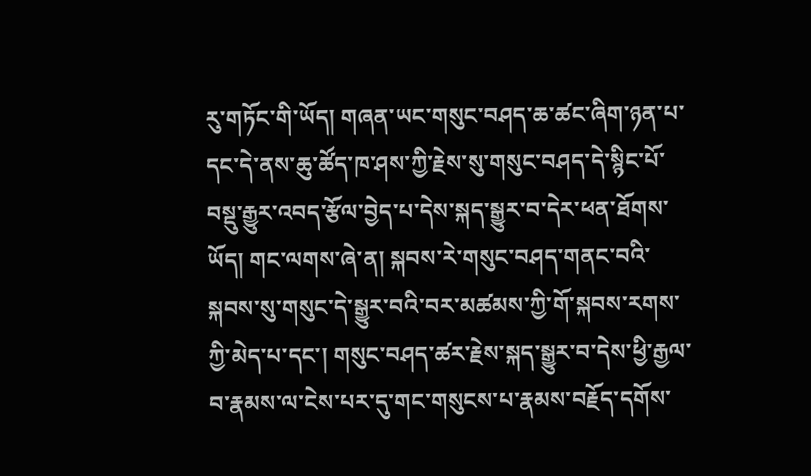རུ་གཏོང་གི་ཡོད། གཞན་ཡང་གསུང་བཤད་ཆ་ཚང་ཞིག་ཉན་པ་དང་དེ་ནས་ཆུ་ཚོད་ཁ་ཤས་ཀྱི་རྗེས་སུ་གསུང་བཤད་དེ་སྙིང་པོ་བསྡུ་རྒྱུར་འབད་རྩོལ་བྱེད་པ་དེས་སྐད་སྒྱུར་བ་དེར་ཕན་ཐོགས་ཡོད། གང་ལགས་ཞེ་ན། སྐབས་རེ་གསུང་བཤད་གནང་བའི་སྐབས་སུ་གསུང་དེ་སྒྱུར་བའི་བར་མཚམས་ཀྱི་གོ་སྐབས་རགས་ཀྱི་མེད་པ་དང་། གསུང་བཤད་ཚར་རྗེས་སྐད་སྒྱུར་བ་དེས་ཕྱི་རྒྱལ་བ་རྣམས་ལ་ངེས་པར་དུ་གང་གསུངས་པ་རྣམས་བརྗོད་དགོས་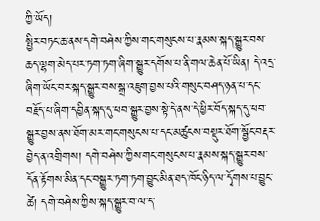ཀྱི་ཡོད།
སྤྱིར་བཏང་ཆ་ནས་དགེ་བཤེས་ཀྱིས་གང་གསུངས་པ་རྣམས་སྐད་སྒྱུར་བས་ཆད་ལྷག་མེད་པར་ཏག་ཏག་ཞིག་སྒྱུར་དགོས་པ་ནི་གལ་ཆེན་པོ་ཡིན། དེ་འདྲ་ཞིག་ཡོང་བར་སྐད་སྒྱུར་བས་སྒྲ་འཇུག་བྱས་པའི་གསུང་བཤད་ཉན་པ་དང་བརྗོད་པ་ཞིག་དབྱིན་སྐད་དུ་ཕབ་སྒྱུར་བྱས་སྟེ་དེ་ནས་དེ་ཕྱིར་བོད་སྐད་དུ་ཕབ་སྒྱུར་བྱས་ནས་ཐོག་མར་གང་གསུངས་པ་དང་མཚུངས་བསྡུར་ཐོག་སྦྱོང་བརྡར་བྱེད་ན་འགྲིགས། དགེ་བཤེས་ཀྱིས་གང་གསུངས་པ་རྣམས་སྐད་སྒྱུར་བས་དོན་རྟོགས་མིན་དང་བསྒྱུར་ཏག་ཏག་བྱུང་མིན་ཐད་ཁོང་ཉིད་ལ་དྭོགས་པ་བྱུང་ཚེ། དགེ་བཤེས་ཀྱིས་སྐད་སྒྱུར་བ་ལ་ད་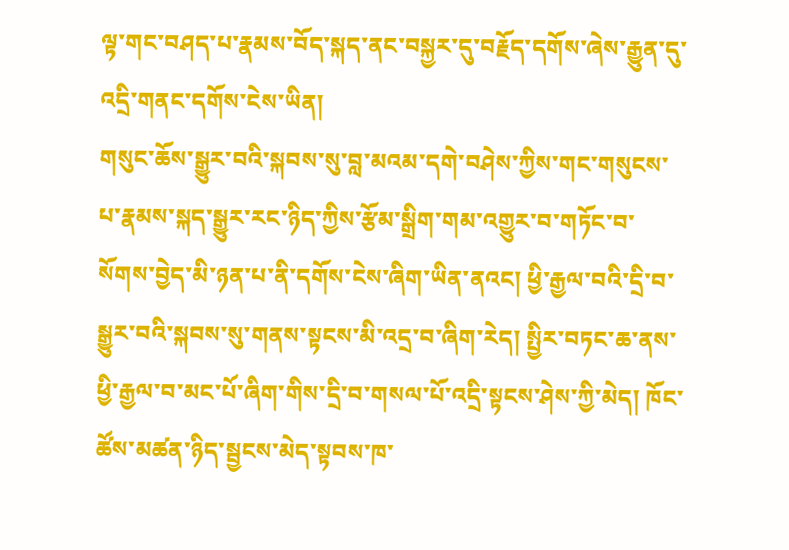ལྟ་གང་བཤད་པ་རྣམས་བོད་སྐད་ནང་བསྐྱར་དུ་བརྗོད་དགོས་ཞེས་རྒྱུན་དུ་འདྲི་གནང་དགོས་ངེས་ཡིན།
གསུང་ཆོས་སྒྱུར་བའི་སྐབས་སུ་བླ་མའམ་དགེ་བཤེས་ཀྱིས་གང་གསུངས་པ་རྣམས་སྐད་སྒྱུར་རང་ཉིད་ཀྱིས་རྩོམ་སྒྲིག་གམ་འགྱུར་བ་གཏོང་བ་སོགས་བྱེད་མི་ཉན་པ་ནི་དགོས་ངེས་ཞིག་ཡིན་ནའང། ཕྱི་རྒྱལ་བའི་དྲི་བ་སྒྱུར་བའི་སྐབས་སུ་གནས་སྟངས་མི་འདྲ་བ་ཞིག་རེད། སྤྱིར་བཏང་ཆ་ནས་ཕྱི་རྒྱལ་བ་མང་པོ་ཞིག་གིས་དྲི་བ་གསལ་པོ་འདྲི་སྟངས་ཤེས་ཀྱི་མེད། ཁོང་ཚོས་མཚན་ཉིད་སྦྱངས་མེད་སྟབས་ཁ་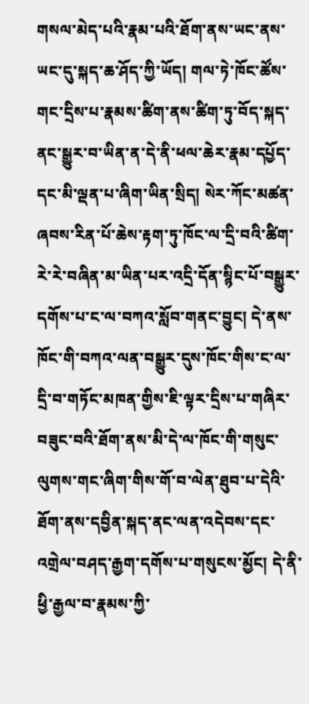གསལ་མེད་པའི་རྣམ་པའི་ཐོག་ནས་ཡང་ནས་ཡང་དུ་སྐད་ཆ་ཤོད་ཀྱི་ཡོད། གལ་ཏེ་ཁོང་ཚོས་གང་དྲིས་པ་རྣམས་ཚིག་ནས་ཚིག་ཏུ་བོད་སྐད་ནང་སྒྱུར་བ་ཡིན་ན་དེ་ནི་ཕལ་ཆེར་རྣམ་དཔྱོད་དང་མི་ལྡན་པ་ཞིག་ཡིན་སྲིད། སེར་ཀོང་མཚན་ཞབས་རིན་པོ་ཆེས་རྟག་ཏུ་ཁོང་ལ་དྲི་བའི་ཚིག་རེ་རེ་བཞིན་མ་ཡིན་པར་འདྲི་དོན་སྙིང་པོ་བསྒྱུར་དགོས་པ་ང་ལ་བཀའ་སློབ་གནང་བྱུང། དེ་ནས་ཁོང་གི་བཀའ་ལན་བསྒྱུར་དུས་ཁོང་གིས་ང་ལ་དྲི་བ་གཏོང་མཁན་གྱིས་ཇི་ལྟར་དྲིས་པ་གཞིར་བཟུང་བའི་ཐོག་ནས་མི་དེ་ལ་ཁོང་གི་གསུང་ལུགས་གང་ཞིག་གིས་གོ་བ་ལེན་ཐུབ་པ་དེའི་ཐོག་ནས་དབྱིན་སྐད་ནང་ལན་འདེབས་དང་འགྲེལ་བཤད་རྒྱག་དགོས་པ་གསུངས་མྱོང། དེ་ནི་ཕྱི་རྒྱལ་བ་རྣམས་ཀྱི་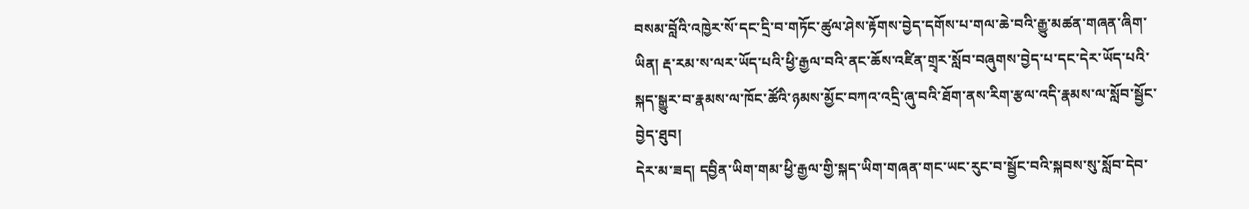བསམ་བློའི་འཁྱེར་སོ་དང་དྲི་བ་གཏོང་ཚུལ་ཤེས་རྟོགས་བྱེད་དགོས་པ་གལ་ཆེ་བའི་རྒྱུ་མཚན་གཞན་ཞིག་ཡིན། རྡ་རམ་ས་ལར་ཡོད་པའི་ཕྱི་རྒྱལ་བའི་ནང་ཆོས་འཛིན་གྲྭར་སློབ་བཞུགས་བྱེད་པ་དང་དེར་ཡོད་པའི་སྐད་སྒྱུར་བ་རྣམས་ལ་ཁོང་ཚོའི་ཉམས་མྱོང་བཀའ་འདྲི་ཞུ་བའི་ཐོག་ནས་རིག་རྩལ་འདི་རྣམས་ལ་སློབ་སྦྱོང་བྱེད་ཐུབ།
དེར་མ་ཟད། དབྱིན་ཡིག་གམ་ཕྱི་རྒྱལ་གྱི་སྐད་ཡིག་གཞན་གང་ཡང་རུང་བ་སྦྱོང་བའི་སྐབས་སུ་སློབ་དེབ་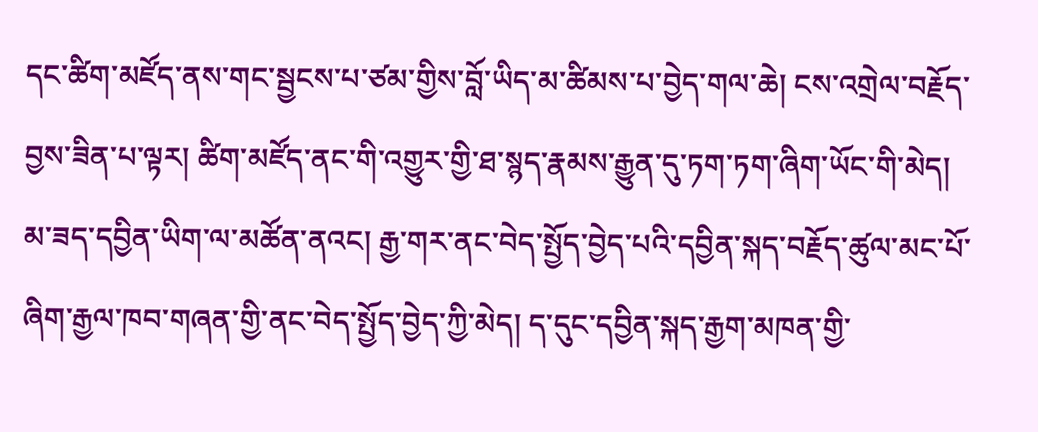དང་ཚིག་མཛོད་ནས་གང་སྦྱངས་པ་ཙམ་གྱིས་བློ་ཡིད་མ་ཚིམས་པ་བྱེད་གལ་ཆེ། ངས་འགྲེལ་བརྗོད་བྱས་ཟིན་པ་ལྟར། ཚིག་མཛོད་ནང་གི་འགྱུར་གྱི་ཐ་སྙད་རྣམས་རྒྱུན་དུ་ཏག་ཏག་ཞིག་ཡོང་གི་མེད། མ་ཟད་དབྱིན་ཡིག་ལ་མཚོན་ནའང། རྒྱ་གར་ནང་བེད་སྤྱོད་བྱེད་པའི་དབྱིན་སྐད་བརྗོད་ཚུལ་མང་པོ་ཞིག་རྒྱལ་ཁབ་གཞན་གྱི་ནང་བེད་སྤྱོད་བྱེད་ཀྱི་མེད། ད་དུང་དབྱིན་སྐད་རྒྱག་མཁན་གྱི་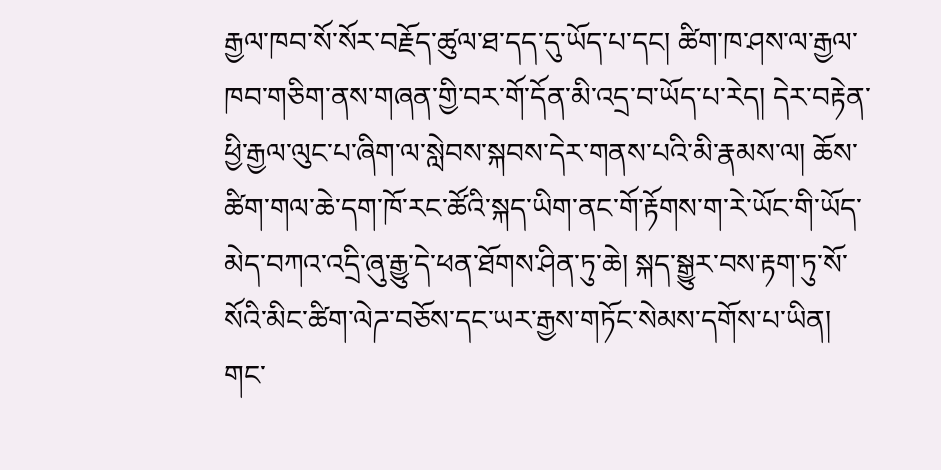རྒྱལ་ཁབ་སོ་སོར་བརྗོད་ཚུལ་ཐ་དད་དུ་ཡོད་པ་དང། ཚིག་ཁ་ཤས་ལ་རྒྱལ་ཁབ་གཅིག་ནས་གཞན་གྱི་བར་གོ་དོན་མི་འདྲ་བ་ཡོད་པ་རེད། དེར་བརྟེན་ཕྱི་རྒྱལ་ལུང་པ་ཞིག་ལ་སླེབས་སྐབས་དེར་གནས་པའི་མི་རྣམས་ལ། ཆོས་ཚིག་གལ་ཆེ་དག་ཁོ་རང་ཚོའི་སྐད་ཡིག་ནང་གོ་རྟོགས་ག་རེ་ཡོང་གི་ཡོད་མེད་བཀའ་འདྲི་ཞུ་རྒྱུ་དེ་ཕན་ཐོགས་ཤིན་ཏུ་ཆེ། སྐད་སྒྱུར་བས་རྟག་ཏུ་སོ་སོའི་མིང་ཚིག་ལེཌ་བཅོས་དང་ཡར་རྒྱས་གཏོང་སེམས་དགོས་པ་ཡིན།
གང་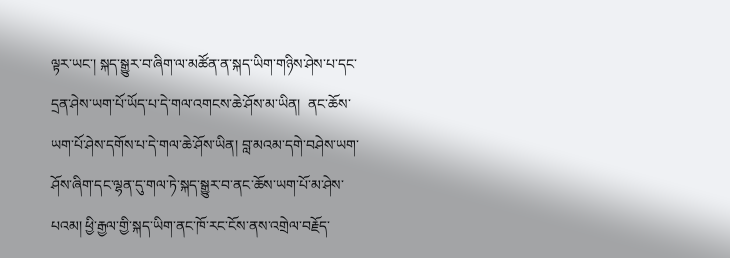ལྟར་ཡང་། སྐད་སྒྱུར་བ་ཞིག་ལ་མཚོན་ན་སྐད་ཡིག་གཉིས་ཤེས་པ་དང་དྲན་ཤེས་ཡག་པོ་ཡོད་པ་དེ་གལ་འགངས་ཆེ་ཤོས་མ་ཡིན།  ནང་ཆོས་ཡག་པོ་ཤེས་དགོས་པ་དེ་གལ་ཆེ་ཤོས་ཡིན། བླ་མའམ་དགེ་བཤེས་ཡག་ཤོས་ཞིག་དང་ལྷན་དུ་གལ་ཏེ་སྐད་སྒྱུར་བ་ནང་ཆོས་ཡག་པོ་མ་ཤེས་པའམ། ཕྱི་རྒྱལ་གྱི་སྐད་ཡིག་ནང་ཁོ་རང་ངོས་ནས་འགྲེལ་བརྗོད་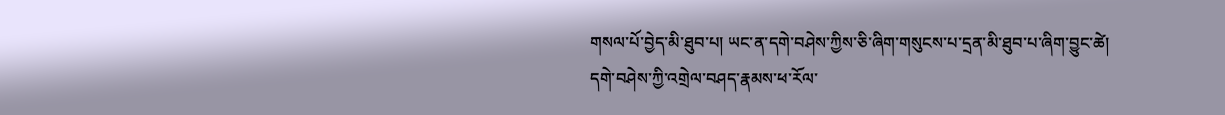གསལ་པོ་བྱེད་མི་ཐུབ་པ། ཡང་ན་དགེ་བཤེས་ཀྱིས་ཅི་ཞིག་གསུངས་པ་དྲན་མི་ཐུབ་པ་ཞིག་བྱུང་ཚེ། དགེ་བཤེས་ཀྱི་འགྲེལ་བཤད་རྣམས་ཕ་རོལ་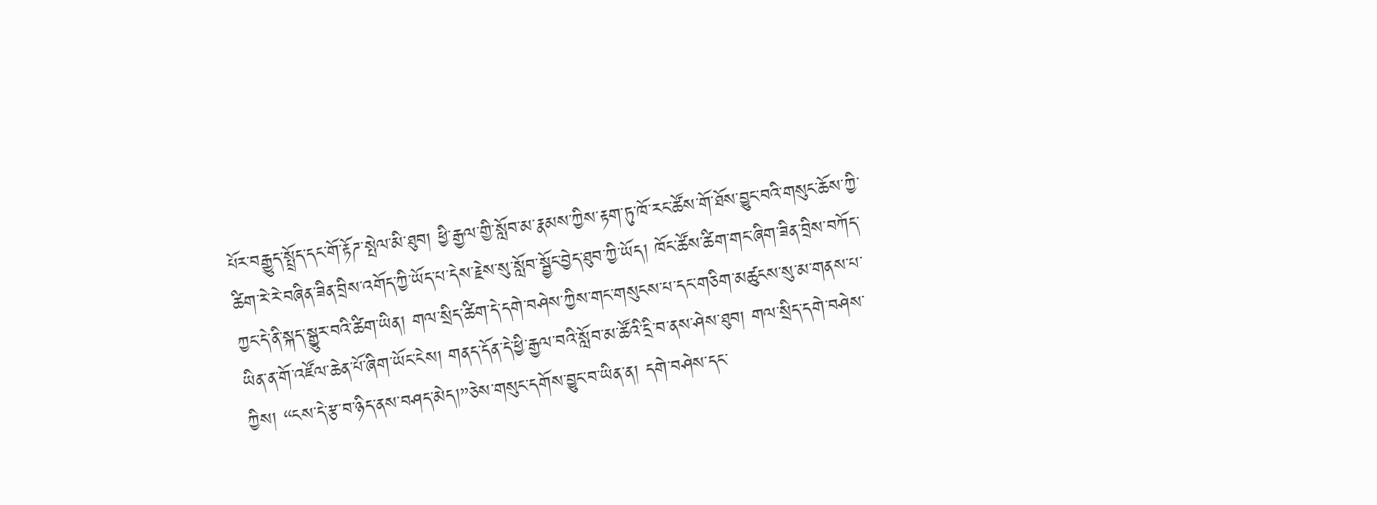པོར་བརྒྱུད་སྤྲོད་དང་གོ་རྟོཌ་སྤེལ་མི་ཐུབ། ཕྱི་རྒྱལ་གྱི་སློབ་མ་རྣམས་ཀྱིས་རྟག་ཏུ་ཁོ་རང་ཚོས་གོ་ཐོས་བྱུང་བའི་གསུང་ཆོས་ཀྱི་ཚིག་རེ་རེ་བཞིན་ཟིན་བྲིས་འགོད་ཀྱི་ཡོད་པ་དེས་རྗེས་སུ་སློབ་སྦྱོང་བྱེད་ཐུབ་ཀྱི་ཡོད། ཁོང་ཚོས་ཚིག་གང་ཞིག་ཟིན་བྲིས་བཀོད་ཀྱང་དེ་ནི་སྐད་སྒྱུར་བའི་ཚིག་ཡིན། གལ་སྲིད་ཚིག་དེ་དགེ་བཤེས་ཀྱིས་གང་གསུངས་པ་དང་གཅིག་མཚུངས་སུ་མ་གནས་པ་ཡིན་ན་གོ་འཛོལ་ཆེན་པོ་ཞིག་ཡོང་ངེས། གནད་དོན་དེ་ཕྱི་རྒྱལ་བའི་སློབ་མ་ཚོའི་དྲི་བ་ནས་ཤེས་ཐུབ། གལ་སྲིད་དགེ་བཤེས་ཀྱིས། “ངས་དེ་རྩ་བ་ཉིད་ནས་བཤད་མེད།”ཅེས་གསུང་དགོས་བྱུང་བ་ཡིན་ན། དགེ་བཤེས་དང་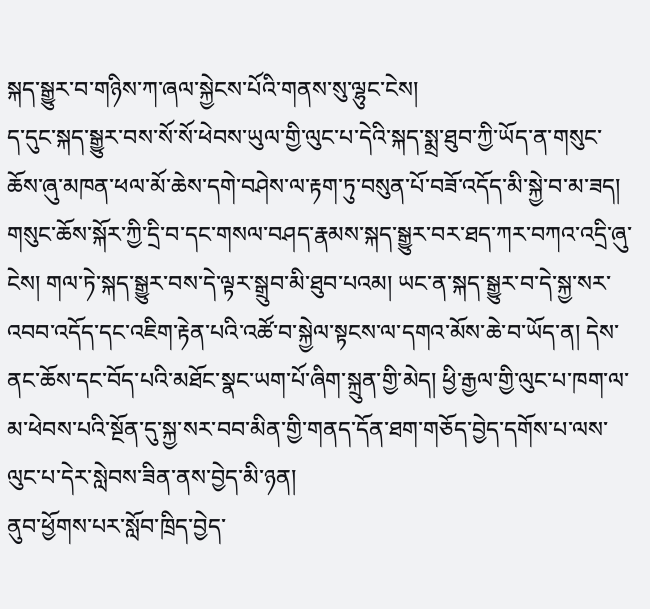སྐད་སྒྱུར་བ་གཉིས་ཀ་ཞལ་སྐྱེངས་པོའི་གནས་སུ་ལྷུང་ངེས།
ད་དུང་སྐད་སྒྱུར་བས་སོ་སོ་ཕེབས་ཡུལ་གྱི་ལུང་པ་དེའི་སྐད་སྨྲ་ཐུབ་ཀྱི་ཡོད་ན་གསུང་ཆོས་ཞུ་མཁན་ཕལ་མོ་ཆེས་དགེ་བཤེས་ལ་རྟག་ཏུ་བསུན་པོ་བཟོ་འདོད་མི་སྐྱེ་བ་མ་ཟད། གསུང་ཆོས་སྐོར་ཀྱི་དྲི་བ་དང་གསལ་བཤད་རྣམས་སྐད་སྒྱུར་བར་ཐད་ཀར་བཀའ་འདྲི་ཞུ་ངེས། གལ་ཏེ་སྐད་སྒྱུར་བས་དེ་ལྟར་སྒྲུབ་མི་ཐུབ་པའམ། ཡང་ན་སྐད་སྒྱུར་བ་དེ་སྐྱ་སར་འབབ་འདོད་དང་འཇིག་རྟེན་པའི་འཚོ་བ་སྐྱེལ་སྟངས་ལ་དགའ་མོས་ཆེ་བ་ཡོད་ན། དེས་ནང་ཆོས་དང་བོད་པའི་མཐོང་སྣང་ཡག་པོ་ཞིག་སྐྲུན་གྱི་མེད། ཕྱི་རྒྱལ་གྱི་ལུང་པ་ཁག་ལ་མ་ཕེབས་པའི་སྔོན་དུ་སྐྱ་སར་བབ་མིན་གྱི་གནད་དོན་ཐག་གཅོད་བྱེད་དགོས་པ་ལས་ལུང་པ་དེར་སླེབས་ཟིན་ནས་བྱེད་མི་ཉན།
ནུབ་ཕྱོགས་པར་སློབ་ཁྲིད་བྱེད་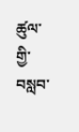ཚུལ་གྱི་བསླབ་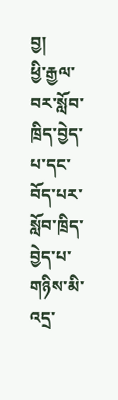བྱ།
ཕྱི་རྒྱལ་བར་སློབ་ཁྲིད་བྱེད་པ་དང་བོད་པར་སློབ་ཁྲིད་བྱེད་པ་གཉིས་མི་འདྲ་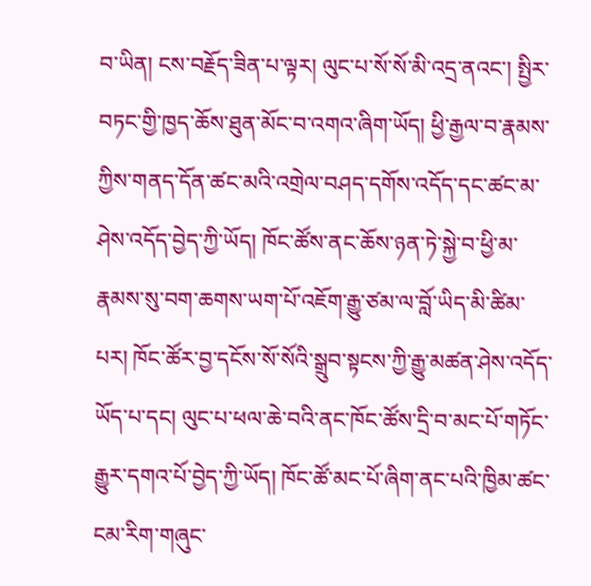བ་ཡིན། ངས་བརྗོད་ཟིན་པ་ལྟར། ལུང་པ་སོ་སོ་མི་འདྲ་ནའང་། སྤྱིར་བཏང་གྱི་ཁྱད་ཆོས་ཐུན་མོང་བ་འགའ་ཞིག་ཡོད། ཕྱི་རྒྱལ་བ་རྣམས་ཀྱིས་གནད་དོན་ཚང་མའི་འགྲེལ་བཤད་དགོས་འདོད་དང་ཚང་མ་ཤེས་འདོད་བྱེད་ཀྱི་ཡོད། ཁོང་ཚོས་ནང་ཆོས་ཉན་ཏེ་སྐྱེ་བ་ཕྱི་མ་རྣམས་སུ་བག་ཆགས་ཡག་པོ་འཇོག་རྒྱུ་ཙམ་ལ་བློ་ཡིད་མི་ཚིམ་པར། ཁོང་ཚོར་བྱ་དངོས་སོ་སོའི་སྒྲུབ་སྟངས་ཀྱི་རྒྱུ་མཚན་ཤེས་འདོད་ཡོད་པ་དང། ལུང་པ་ཕལ་ཆེ་བའི་ནང་ཁོང་ཚོས་དྲི་བ་མང་པོ་གཏོང་རྒྱུར་དགའ་པོ་བྱེད་ཀྱི་ཡོད། ཁོང་ཚོ་མང་པོ་ཞིག་ནང་པའི་ཁྱིམ་ཚང་ངམ་རིག་གཞུང་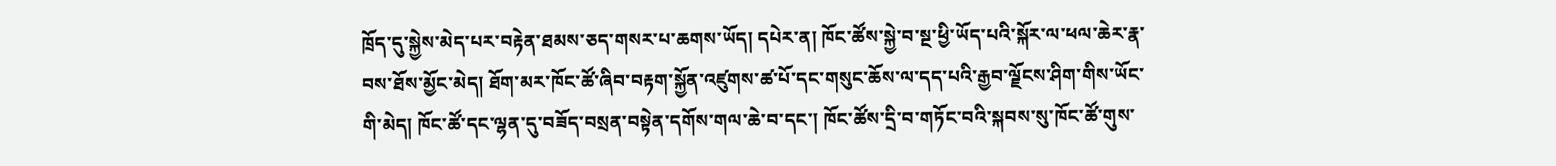ཁྲོད་དུ་སྐྱེས་མེད་པར་བརྟེན་ཐམས་ཅད་གསར་པ་ཆགས་ཡོད། དཔེར་ན། ཁོང་ཚོས་སྐྱེ་བ་སྔ་ཕྱི་ཡོད་པའི་སྐོར་ལ་ཕལ་ཆེར་རྣ་བས་ཐོས་མྱོང་མེད། ཐོག་མར་ཁོང་ཚོ་ཞིབ་བརྟག་སྐྱོན་འཛུགས་ཚ་པོ་དང་གསུང་ཆོས་ལ་དད་པའི་རྒྱབ་ལྗོངས་ཤིག་གིས་ཡོང་གི་མེད། ཁོང་ཚོ་དང་ལྷན་དུ་བཟོད་བསྲན་བསྟེན་དགོས་གལ་ཆེ་བ་དང་། ཁོང་ཚོས་དྲི་བ་གཏོང་བའི་སྐབས་སུ་ཁོང་ཚོ་གུས་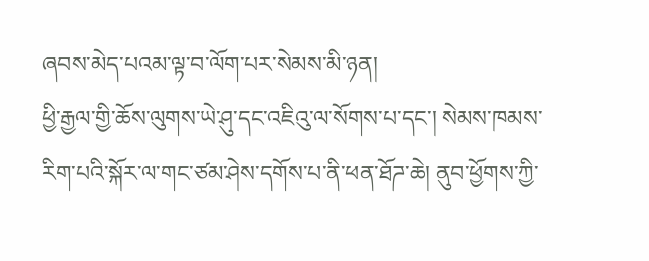ཞབས་མེད་པའམ་ལྟ་བ་ལོག་པར་སེམས་མི་ཉན།
ཕྱི་རྒྱལ་གྱི་ཆོས་ལུགས་ཡེ་ཤུ་དང་འཇིའུ་ལ་སོགས་པ་དང་། སེམས་ཁམས་རིག་པའི་སྐོར་ལ་གང་ཙམ་ཤེས་དགོས་པ་ནི་ཕན་ཐོཌ་ཆེ། ནུབ་ཕྱོགས་ཀྱི་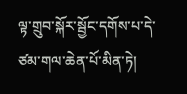ལྟ་གྲུབ་སྐོར་སྦྱོང་དགོས་པ་དེ་ཙམ་གལ་ཆེན་པོ་མིན་ཏེ།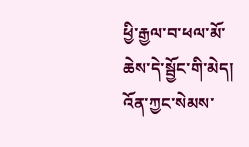ཕྱི་རྒྱལ་བ་ཕལ་མོ་ཆེས་དེ་སྦྱོང་གི་མེད། འོན་ཀྱང་སེམས་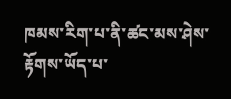ཁམས་རིག་པ་ནི་ཚང་མས་ཤེས་རྟོགས་ཡོད་པ་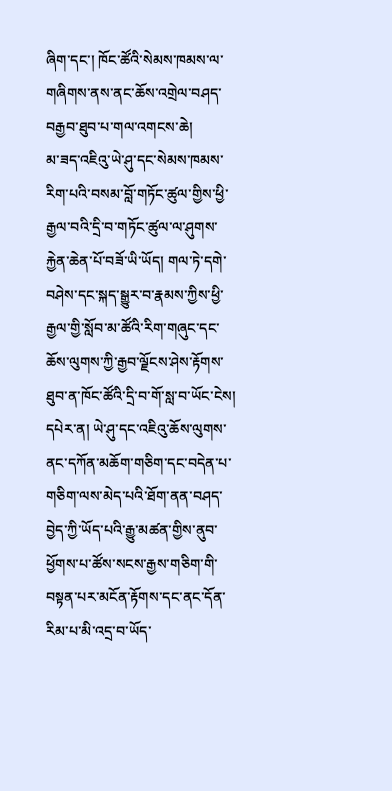ཞིག་དང་། ཁོང་ཚོའི་སེམས་ཁམས་ལ་གཞིགས་ནས་ནང་ཆོས་འགྲེལ་བཤད་བརྒྱབ་ཐུབ་པ་གལ་འགངས་ཆེ།
མ་ཟད་འཇིའུ་ཡེ་ཤུ་དང་སེམས་ཁམས་རིག་པའི་བསམ་བློ་གཏོང་ཚུལ་གྱིས་ཕྱི་རྒྱལ་བའི་དྲི་བ་གཏོང་ཚུལ་ལ་ཤུགས་རྐྱེན་ཆེན་པོ་བཟོ་ཡི་ཡོད། གལ་ཏེ་དགེ་བཤེས་དང་སྐད་སྒྱུར་བ་རྣམས་ཀྱིས་ཕྱི་རྒྱལ་གྱི་སློབ་མ་ཚོའི་རིག་གཞུང་དང་ཆོས་ལུགས་ཀྱི་རྒྱབ་ལྗོངས་ཤེས་རྟོགས་ཐུབ་ན་ཁོང་ཚོའི་དྲི་བ་གོ་སླ་བ་ཡོང་ངེས། དཔེར་ན། ཡེ་ཤུ་དང་འཇིའུ་ཆོས་ལུགས་ནང་དཀོན་མཆོག་གཅིག་དང་བདེན་པ་གཅིག་ལས་མེད་པའི་ཐོག་ནན་བཤད་བྱེད་ཀྱི་ཡོད་པའི་རྒྱུ་མཚན་གྱིས་ནུབ་ཕྱོགས་པ་ཚོས་སངས་རྒྱས་གཅིག་གི་བསྟན་པར་མངོན་རྟོགས་དང་ནང་དོན་རིམ་པ་མི་འདྲ་བ་ཡོད་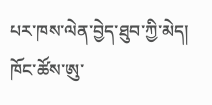པར་ཁས་ལེན་བྱེད་ཐུབ་ཀྱི་མེད། ཁོང་ཚོས་ཨུ་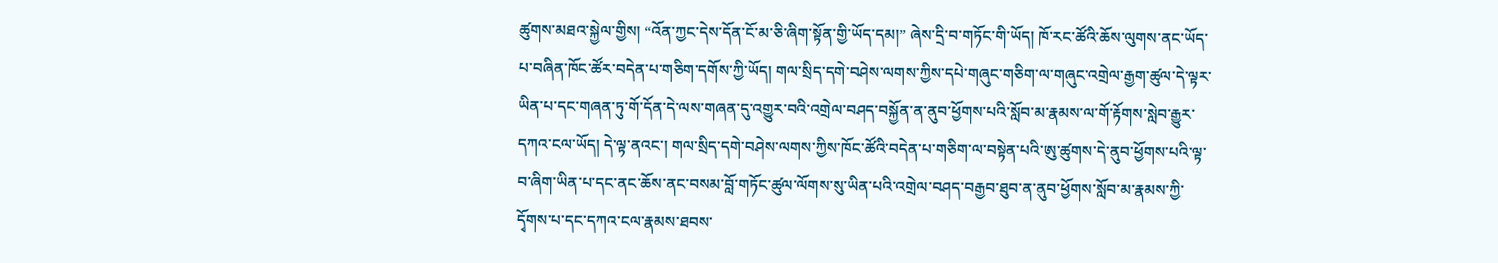ཚུགས་མཐའ་སྐྱེལ་གྱིས། “འོན་ཀྱང་དེས་དོན་ངོ་མ་ཅི་ཞིག་སྟོན་གྱི་ཡོད་དམ།” ཞེས་དྲི་བ་གཏོང་གི་ཡོད། ཁོ་རང་ཚོའི་ཆོས་ལུགས་ནང་ཡོད་པ་བཞིན་ཁོང་ཚོར་བདེན་པ་གཅིག་དགོས་ཀྱི་ཡོད། གལ་སྲིད་དགེ་བཤེས་ལགས་ཀྱིས་དཔེ་གཞུང་གཅིག་ལ་གཞུང་འགྲེལ་རྒྱག་ཚུལ་དེ་ལྟར་ཡིན་པ་དང་གཞན་ཏུ་གོ་དོན་དེ་ལས་གཞན་དུ་འགྱུར་བའི་འགྲེལ་བཤད་བསྐྱོན་ན་ནུབ་ཕྱོགས་པའི་སློབ་མ་རྣམས་ལ་གོ་རྟོགས་སླེབ་རྒྱུར་དཀའ་ངལ་ཡོད། དེ་ལྟ་ནའང་། གལ་སྲིད་དགེ་བཤེས་ལགས་ཀྱིས་ཁོང་ཚོའི་བདེན་པ་གཅིག་ལ་བསྟེན་པའི་ཨུ་ཚུགས་དེ་ནུབ་ཕྱོགས་པའི་ལྟ་བ་ཞིག་ཡིན་པ་དང་ནང་ཆོས་ནང་བསམ་བློ་གཏོང་ཚུལ་ལོགས་སུ་ཡིན་པའི་འགྲེལ་བཤད་བརྒྱབ་ཐུབ་ན་ནུབ་ཕྱོགས་སློབ་མ་རྣམས་ཀྱི་དྭོགས་པ་དང་དཀའ་ངལ་རྣམས་ཐབས་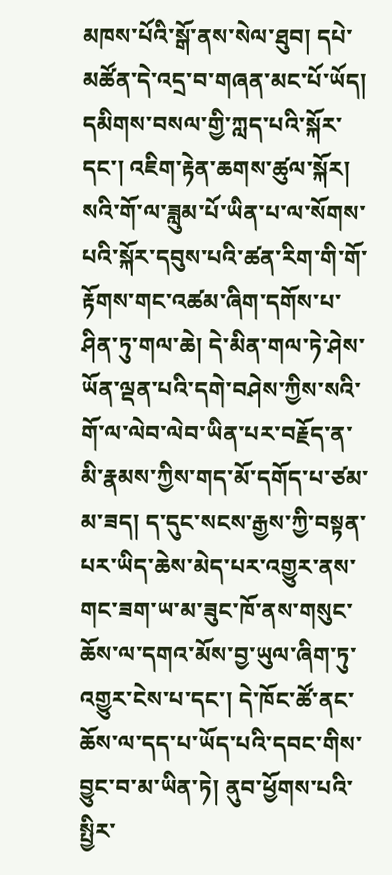མཁས་པོའི་སྒོ་ནས་སེལ་ཐུབ། དཔེ་མཚོན་དེ་འདྲ་བ་གཞན་མང་པོ་ཡོད།
དམིགས་བསལ་གྱི་ཀླད་པའི་སྐོར་དང་། འཇིག་རྟེན་ཆགས་ཚུལ་སྐོར། སའི་གོ་ལ་ཟླུམ་པོ་ཡིན་པ་ལ་སོགས་པའི་སྐོར་དབུས་པའི་ཚན་རིག་གི་གོ་རྟོགས་གང་འཚམ་ཞིག་དགོས་པ་ཤིན་ཏུ་གལ་ཆེ། དེ་མིན་གལ་ཏེ་ཤེས་ཡོན་ལྡན་པའི་དགེ་བཤེས་ཀྱིས་སའི་གོ་ལ་ལེབ་ལེབ་ཡིན་པར་བརྗོད་ན་མི་རྣམས་ཀྱིས་གད་མོ་དགོད་པ་ཙམ་མ་ཟད། ད་དུང་སངས་རྒྱས་ཀྱི་བསྟན་པར་ཡིད་ཆེས་མེད་པར་འགྱུར་ནས་གང་ཟག་ཡ་མ་ཟུང་ཁོ་ནས་གསུང་ཆོས་ལ་དགའ་མོས་བྱ་ཡུལ་ཞིག་ཏུ་འགྱུར་ངེས་པ་དང་། དེ་ཁོང་ཚོ་ནང་ཆོས་ལ་དད་པ་ཡོད་པའི་དབང་གིས་བྱུང་བ་མ་ཡིན་ཏེ། ནུབ་ཕྱོགས་པའི་སྤྱིར་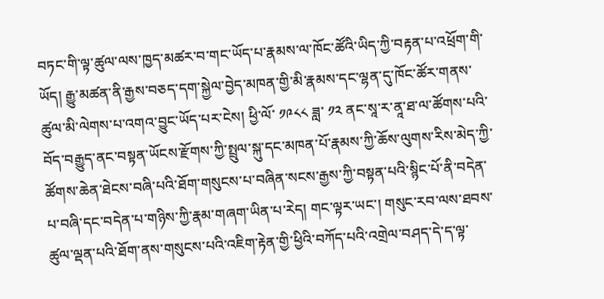བཏང་གི་ལྟ་ཚུལ་ལས་ཁྱད་མཚར་བ་གང་ཡོད་པ་རྣམས་ལ་ཁོང་ཚོའི་ཡིད་ཀྱི་བརྟན་པ་འཕྲོག་གི་ཡོད། རྒྱུ་མཚན་ནི་རྒྱས་བཅད་དག་སྐྱེལ་བྱེད་མཁན་གྱི་མི་རྣམས་དང་ལྷན་དུ་ཁོང་ཚོར་གནས་ཚུལ་མི་ལེགས་པ་འགའ་བྱུང་ཡོད་པར་ངེས། ཕྱི་ལོ་ ༡༩༨༨ ཟླ་ ༡༢ ནང་སཱ་ར་ནཱ་ཐ་ལ་ཚོགས་པའི་བོད་བརྒྱུད་ནང་བསྟན་ཡོངས་རྫོགས་ཀྱི་སྤྲུལ་སྐུ་དང་མཁན་པོ་རྣམས་ཀྱི་ཆོས་ལུགས་རིས་མེད་ཀྱི་ཚོགས་ཆེན་ཐེངས་བཞི་པའི་ཐོག་གསུངས་པ་བཞིན་སངས་རྒྱས་ཀྱི་བསྟན་པའི་སྙིང་པོ་ནི་བདེན་པ་བཞི་དང་བདེན་པ་གཉིས་ཀྱི་རྣམ་གཞག་ཡིན་པ་རེད། གང་ལྟར་ཡང་། གསུང་རབ་ལས་ཐབས་ཚུལ་ལྡན་པའི་ཐོག་ནས་གསུངས་པའི་འཇིག་རྟེན་གྱི་ཕྱིའི་བཀོད་པའི་འགྲེལ་བཤད་དེ་ད་ལྟ་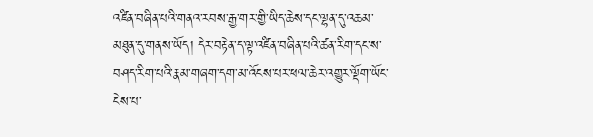འཛིན་བཞིན་པའི་གནའ་རབས་རྒྱ་གར་གྱི་ཡིད་ཆེས་དང་ལྷན་དུ་འཆམ་མཐུན་དུ་གནས་ཡོད། དེར་བརྟེན་ད་ལྟ་འཛིན་བཞིན་པའི་ཚན་རིག་དང་ས་བཤད་རིག་པའི་རྣམ་གཞག་དག་མ་འོངས་པར་ཕལ་ཆེར་འགྱུར་ལྡོག་ཡོང་ངེས་པ་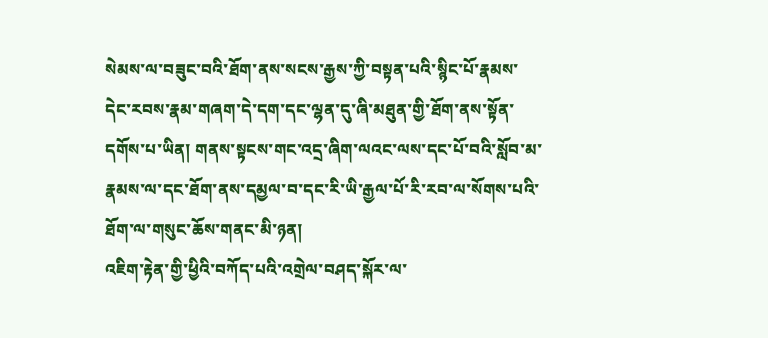སེམས་ལ་བཟུང་བའི་ཐོག་ནས་སངས་རྒྱས་ཀྱི་བསྟན་པའི་སྙིང་པོ་རྣམས་དེང་རབས་རྣམ་གཞག་དེ་དག་དང་ལྷན་དུ་ཞི་མཐུན་གྱི་ཐོག་ནས་སྟོན་དགོས་པ་ཡིན། གནས་སྟངས་གང་འདྲ་ཞིག་ལའང་ལས་དང་པོ་བའི་སློབ་མ་རྣམས་ལ་དང་ཐོག་ནས་དམྱལ་བ་དང་རི་ཡི་རྒྱལ་པོ་རི་རབ་ལ་སོགས་པའི་ཐོག་ལ་གསུང་ཆོས་གནང་མི་ཉན།
འཇིག་རྟེན་གྱི་ཕྱིའི་བཀོད་པའི་འགྲེལ་བཤད་སྐོར་ལ་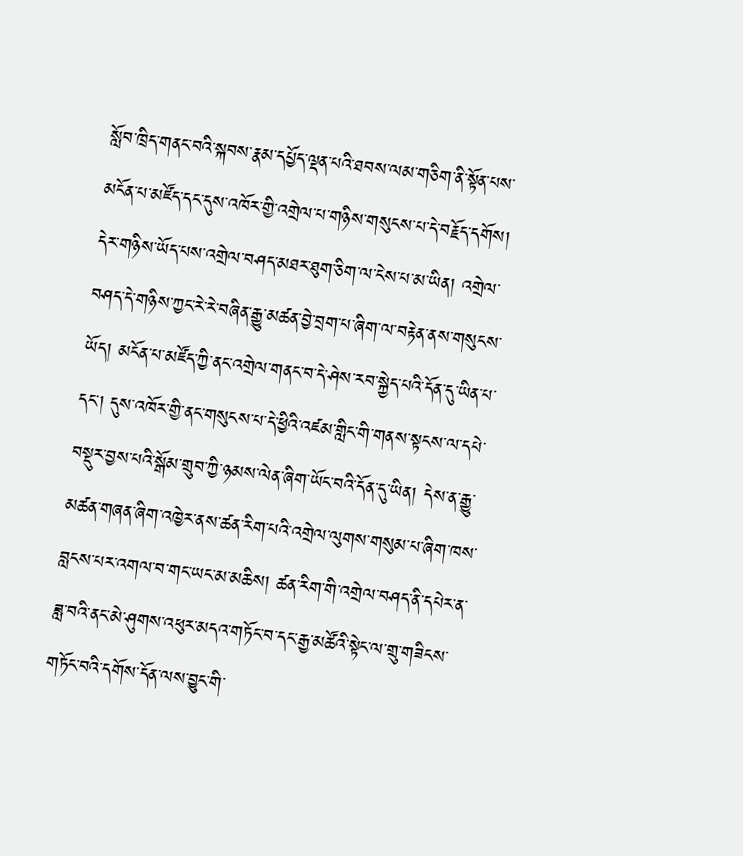སློབ་ཁྲིད་གནང་བའི་སྐབས་རྣམ་དཔྱོད་ལྡན་པའི་ཐབས་ལམ་གཅིག་ནི་སྟོན་པས་མངོན་པ་མཛོད་དང་དུས་འཁོར་གྱི་འགྲེལ་པ་གཉིས་གསུངས་པ་དེ་བརྗོད་དགོས། དེར་གཉིས་ཡོད་པས་འགྲེལ་བཤད་མཐར་ཐུག་ཅིག་ལ་ངེས་པ་མ་ཡིན། འགྲེལ་བཤད་དེ་གཉིས་ཀྱང་རེ་རེ་བཞིན་རྒྱུ་མཚན་བྱེ་བྲག་པ་ཞིག་ལ་བརྟེན་ནས་གསུངས་ཡོད། མངོན་པ་མཛོད་ཀྱི་ནང་འགྲེལ་གནང་བ་དེ་ཤེས་རབ་སྐྱེད་པའི་དོན་དུ་ཡིན་པ་དང་། དུས་འཁོར་གྱི་ནང་གསུངས་པ་དེ་ཕྱིའི་འཛམ་གླིང་གི་གནས་སྟངས་ལ་དཔེ་བསྡུར་བྱས་པའི་སྒོམ་གྲུབ་ཀྱི་ཉམས་ལེན་ཞིག་ཡོང་བའི་དོན་དུ་ཡིན། དེས་ན་རྒྱུ་མཚན་གཞན་ཞིག་འཁྱེར་ནས་ཚན་རིག་པའི་འགྲེལ་ལུགས་གསུམ་པ་ཞིག་ཁས་བླངས་པར་འགལ་བ་གང་ཡང་མ་མཆིས། ཚན་རིག་གི་འགྲེལ་བཤད་ནི་དཔེར་ན་ཟླ་བའི་ནང་མེ་ཤུགས་འཕུར་མདའ་གཏོང་བ་དང་རྒྱ་མཚོའི་སྟེང་ལ་གྲུ་གཟིངས་གཏོང་བའི་དགོས་དོན་ལས་བྱུང་གི་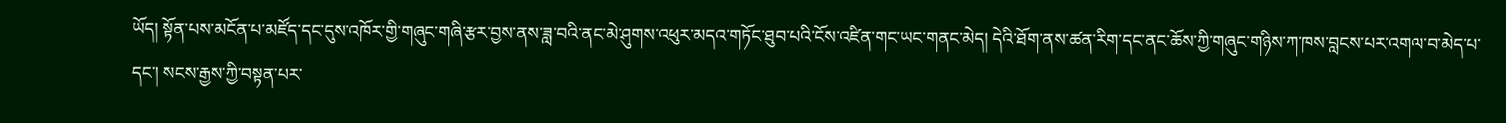ཡོད། སྟོན་པས་མངོན་པ་མཛོད་དང་དུས་འཁོར་གྱི་གཞུང་གཞི་རྩར་བྱས་ནས་ཟླ་བའི་ནང་མེ་ཤུགས་འཕུར་མདའ་གཏོང་ཐུབ་པའི་ངོས་འཛིན་གང་ཡང་གནང་མེད། དེའི་ཐོག་ནས་ཚན་རིག་དང་ནང་ཆོས་ཀྱི་གཞུང་གཉིས་ཀ་ཁས་བླངས་པར་འགལ་བ་མེད་པ་དང་། སངས་རྒྱས་ཀྱི་བསྟན་པར་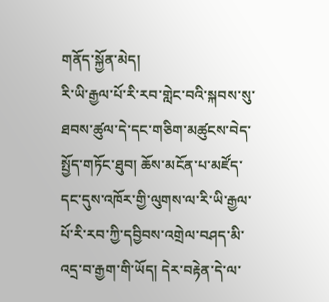གནོད་སྐྱོན་མེད།
རི་ཡི་རྒྱལ་པོ་རི་རབ་གླེང་བའི་སྐབས་སུ་ཐབས་ཚུལ་དེ་དང་གཅིག་མཚུངས་བེད་སྤྱོད་གཏོང་ཐུབ། ཆོས་མངོན་པ་མཛོད་དང་དུས་འཁོར་གྱི་ལུགས་ལ་རི་ཡི་རྒྱལ་པོ་རི་རབ་ཀྱི་དབྱིབས་འགྲེལ་བཤད་མི་འདྲ་བ་རྒྱག་གི་ཡོད། དེར་བརྟེན་དེ་ལ་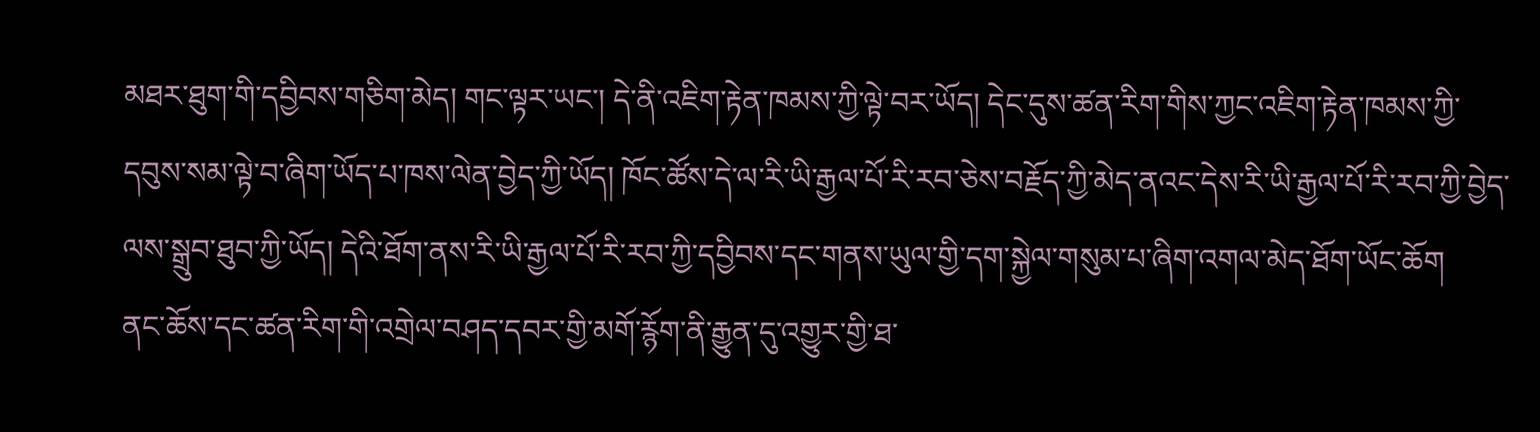མཐར་ཐུག་གི་དབྱིབས་གཅིག་མེད། གང་ལྟར་ཡང་། དེ་ནི་འཇིག་རྟེན་ཁམས་ཀྱི་ལྟེ་བར་ཡོད། དེང་དུས་ཚན་རིག་གིས་ཀྱང་འཇིག་རྟེན་ཁམས་ཀྱི་དབུས་སམ་ལྟེ་བ་ཞིག་ཡོད་པ་ཁས་ལེན་བྱེད་ཀྱི་ཡོད། ཁོང་ཚོས་དེ་ལ་རི་ཡི་རྒྱལ་པོ་རི་རབ་ཅེས་བརྗོད་ཀྱི་མེད་ནའང་དེས་རི་ཡི་རྒྱལ་པོ་རི་རབ་ཀྱི་བྱེད་ལས་སྒྲུབ་ཐུབ་ཀྱི་ཡོད། དེའི་ཐོག་ནས་རི་ཡི་རྒྱལ་པོ་རི་རབ་ཀྱི་དབྱིབས་དང་གནས་ཡུལ་གྱི་དག་སྐྱེལ་གསུམ་པ་ཞིག་འགལ་མེད་ཐོག་ཡོང་ཆོག
ནང་ཆོས་དང་ཚན་རིག་གི་འགྲེལ་བཤད་དབར་གྱི་མགོ་རྙོག་ནི་རྒྱུན་དུ་འགྱུར་གྱི་ཐ་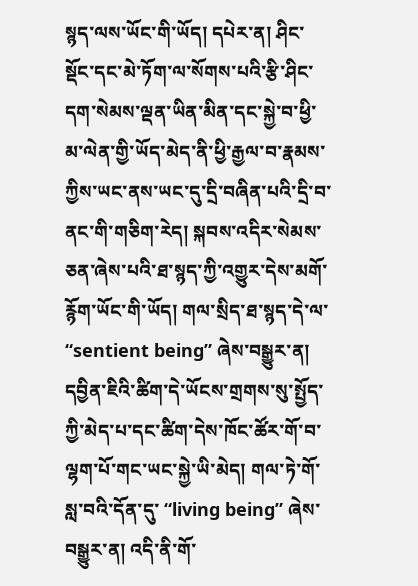སྙད་ལས་ཡོང་གི་ཡོད། དཔེར་ན། ཤིང་སྡོང་དང་མེ་ཏོག་ལ་སོགས་པའི་རྩི་ཤིང་དག་སེམས་ལྡན་ཡིན་མིན་དང་སྐྱེ་བ་ཕྱི་མ་ལེན་གྱི་ཡོད་མེད་ནི་ཕྱི་རྒྱལ་བ་རྣམས་ཀྱིས་ཡང་ནས་ཡང་དུ་དྲི་བཞིན་པའི་དྲི་བ་ནང་གི་གཅིག་རེད། སྐབས་འདིར་སེམས་ཅན་ཞེས་པའི་ཐ་སྙད་ཀྱི་འགྱུར་དེས་མགོ་རྙོག་ཡོང་གི་ཡོད། གལ་སྲིད་ཐ་སྙད་དེ་ལ་ “sentient being” ཞེས་བསྒྱུར་ན། དབྱིན་ཇིའི་ཚིག་དེ་ཡོངས་གྲགས་སུ་སྤྱོད་ཀྱི་མེད་པ་དང་ཚིག་དེས་ཁོང་ཚོར་གོ་བ་ལྷག་པོ་གང་ཡང་སྐྱེ་ཡི་མེད། གལ་ཏེ་གོ་སླ་བའི་དོན་དུ་ “living being” ཞེས་བསྒྱུར་ན། འདི་ནི་གོ་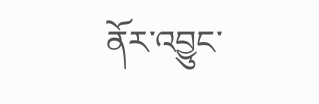ནོར་འབྱུང་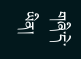གཞི་དེ་ཡིན།